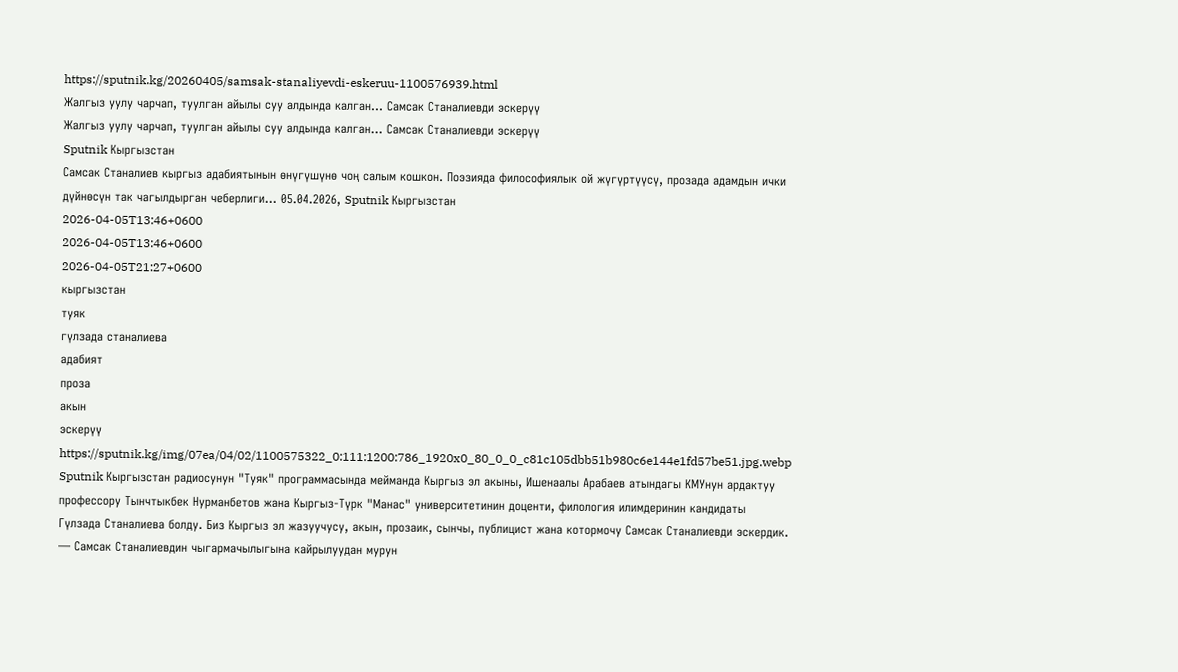https://sputnik.kg/20260405/samsak-stanaliyevdi-eskeruu-1100576939.html
Жалгыз уулу чарчап, туулган айылы суу алдында калган... Самсак Станалиевди эскерүү
Жалгыз уулу чарчап, туулган айылы суу алдында калган... Самсак Станалиевди эскерүү
Sputnik Кыргызстан
Самсак Станалиев кыргыз адабиятынын өнүгүшүнө чоң салым кошкон. Поэзияда философиялык ой жүгүртүүсү, прозада адамдын ички дүйнөсүн так чагылдырган чеберлиги... 05.04.2026, Sputnik Кыргызстан
2026-04-05T13:46+0600
2026-04-05T13:46+0600
2026-04-05T21:27+0600
кыргызстан
туяк
гүлзада станалиева
адабият
проза
акын
эскерүү
https://sputnik.kg/img/07ea/04/02/1100575322_0:111:1200:786_1920x0_80_0_0_c81c105dbb51b980c6e144e1fd57be51.jpg.webp
Sputnik Кыргызстан радиосунун "Туяк" программасында мейманда Кыргыз эл акыны, Ишенаалы Арабаев атындагы КМУнун ардактуу профессору Тынчтыкбек Нурманбетов жана Кыргыз-Түрк "Манас" университетинин доценти, филология илимдеринин кандидаты Гүлзада Станалиева болду. Биз Кыргыз эл жазуучусу, акын, прозаик, сынчы, публицист жана котормочу Самсак Станалиевди эскердик. — Самсак Станалиевдин чыгармачылыгына кайрылуудан мурун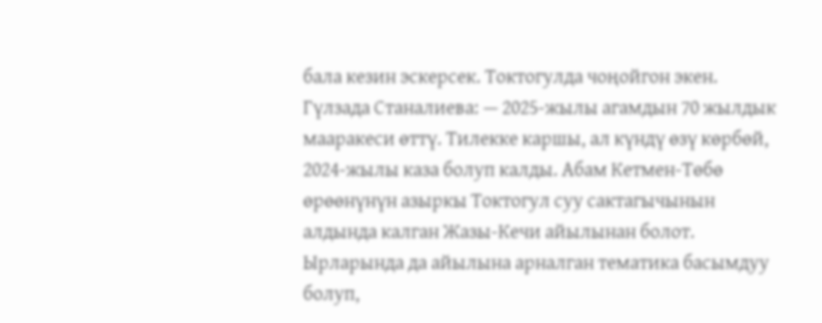бала кезин эскерсек. Токтогулда чоңойгон экен. Гүлзада Станалиева: — 2025-жылы агамдын 70 жылдык мааракеси өттү. Тилекке каршы, ал күндү өзү көрбөй, 2024-жылы каза болуп калды. Абам Кетмен-Төбө өрөөнүнүн азыркы Токтогул суу сактагычынын алдында калган Жазы-Кечи айылынан болот. Ырларында да айылына арналган тематика басымдуу болуп,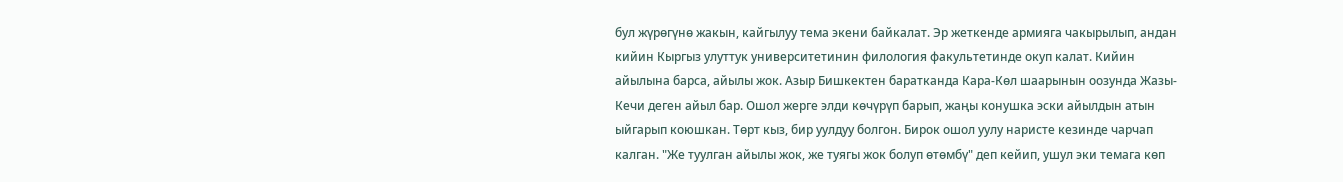бул жүрөгүнө жакын, кайгылуу тема экени байкалат. Эр жеткенде армияга чакырылып, андан кийин Кыргыз улуттук университетинин филология факультетинде окуп калат. Кийин айылына барса, айылы жок. Азыр Бишкектен баратканда Кара-Көл шаарынын оозунда Жазы-Кечи деген айыл бар. Ошол жерге элди көчүрүп барып, жаңы конушка эски айылдын атын ыйгарып коюшкан. Төрт кыз, бир уулдуу болгон. Бирок ошол уулу наристе кезинде чарчап калган. "Же туулган айылы жок, же туягы жок болуп өтөмбү" деп кейип, ушул эки темага көп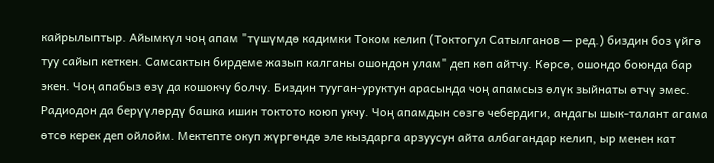кайрылыптыр. Айымкүл чоң апам "түшүмдө кадимки Током келип (Токтогул Сатылганов — ред.) биздин боз үйгө туу сайып кеткен. Самсактын бирдеме жазып калганы ошондон улам" деп көп айтчу. Көрсө, ошондо боюнда бар экен. Чоң апабыз өзү да кошокчу болчу. Биздин тууган-уруктун арасында чоң апамсыз өлүк зыйнаты өтчү эмес. Радиодон да берүүлөрдү башка ишин токтото коюп укчу. Чоң апамдын сөзгө чебердиги, андагы шык-талант агама өтсө керек деп ойлойм. Мектепте окуп жүргөндө эле кыздарга арзуусун айта албагандар келип, ыр менен кат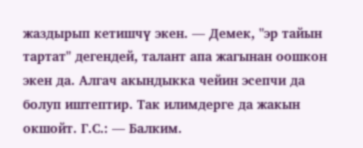жаздырып кетишчү экен. — Демек, "эр тайын тартат" дегендей, талант апа жагынан оошкон экен да. Алгач акындыкка чейин эсепчи да болуп иштептир. Так илимдерге да жакын окшойт. Г.С.: — Балким.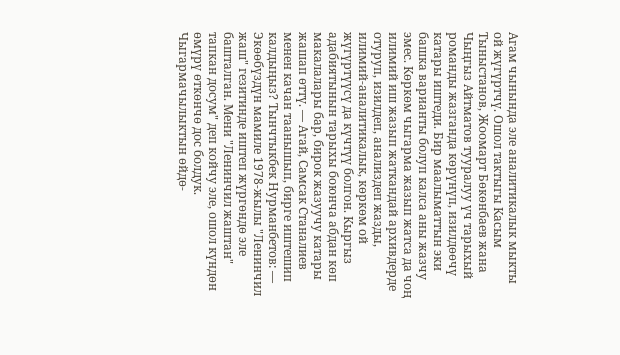Агам чынында эле аналитикалык мыкты ой жүгүртчү. Ошол тактыгы Касым Тыныстанов, Жоомарт Бөкөнбаев жана Чыңгыз Айтматов тууралуу үч тарыхый романды жазганда көрүнүп, изилдөөчү катары иштеди. Бир маалыматтын эки башка варианты болуп калса аны жазчу эмес. Көркөм чыгарма жазып жатса да чоң илимий иш жазып жаткандай архивдерде отуруп, изилдеп, анализдеп жазды, илимий-аналитикалык, көркөм ой жүгүртүүсү да күчтүү болгон. Кыргыз адабиятынын тарыхы боюнча абдан көп макалалары бар, бирок жазуучу катары жашап өттү. — Агай, Самсак Станалиев менен качан таанышып, бирге иштешип калдыңыз? Тынчтыкбек Нурманбетов: — Экөөбүздүн мамиле 1978-жылы "Ленинчил жаш" гезитинде иштеп жүргөндө эле башталган. Мени "Ленинчил жаштан" тапкан досум" деп койчу эле, ошол күндөн өмүрү өткөнчө дос болдук. Чыгармачылыктын өйдө-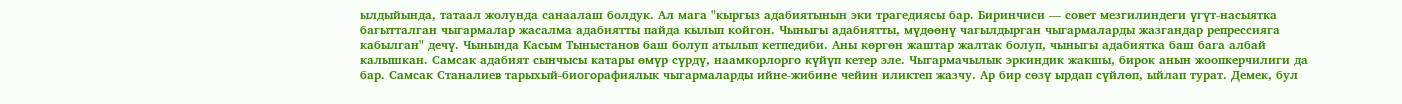ылдыйында, татаал жолунда санаалаш болдук. Ал мага "кыргыз адабиятынын эки трагедиясы бар. Биринчиси — совет мезгилиндеги үгүт-насыятка багытталган чыгармалар жасалма адабиятты пайда кылып койгон. Чыныгы адабиятты, мүдөөнү чагылдырган чыгармаларды жазгандар репрессияга кабылган" дечү. Чынында Касым Тыныстанов баш болуп атылып кетпедиби. Аны көргөн жаштар жалтак болуп, чыныгы адабиятка баш бага албай калышкан. Самсак адабият сынчысы катары өмүр сүрдү, наамкорлорго күйүп кетер эле. Чыгармачылык эркиндик жакшы, бирок анын жоопкерчилиги да бар. Самсак Станалиев тарыхый-биогорафиялык чыгармаларды ийне-жибине чейин иликтеп жазчу. Ар бир сөзү ырдап сүйлөп, ыйлап турат. Демек, бул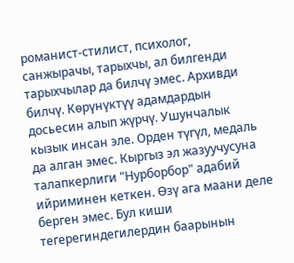романист-стилист, психолог, санжырачы, тарыхчы, ал билгенди тарыхчылар да билчү эмес. Архивди билчү. Көрүнүктүү адамдардын досьесин алып жүрчү. Ушунчалык кызык инсан эле. Орден түгүл, медаль да алган эмес. Кыргыз эл жазуучусуна талапкерлиги "Нурборбор" адабий ийриминен кеткен. Өзү ага маани деле берген эмес. Бул киши тегерегиндегилердин баарынын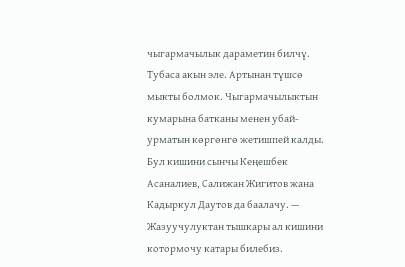чыгармачылык дараметин билчү. Тубаса акын эле. Артынан түшсө мыкты болмок. Чыгармачылыктын кумарына батканы менен убай-урматын көргөнгө жетишпей калды. Бул кишини сынчы Кеңешбек Асаналиев, Салижан Жигитов жана Кадыркул Даутов да баалачу. — Жазуучулуктан тышкары ал кишини котормочу катары билебиз.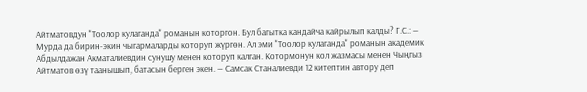Айтматовдун "Тоолор кулаганда" романын которгон. Бул багытка кандайча кайрылып калды? Г.С.: — Мурда да бирин-экин чыгармаларды которуп жүргөн. Ал эми "Тоолор кулаганда" романын академик Абдылдажан Акматалиевдин сунушу менен которуп калган. Котормонун кол жазмасы менен Чыңгыз Айтматов өзү таанышып, батасын берген экен. — Самсак Станалиевди 12 китептин автору деп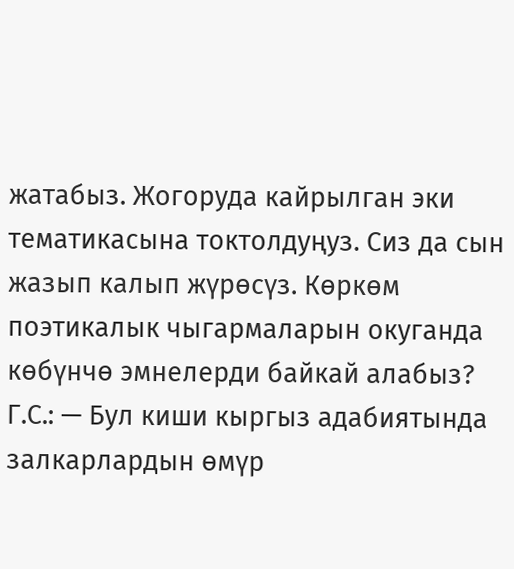жатабыз. Жогоруда кайрылган эки тематикасына токтолдуңуз. Сиз да сын жазып калып жүрөсүз. Көркөм поэтикалык чыгармаларын окуганда көбүнчө эмнелерди байкай алабыз? Г.С.: — Бул киши кыргыз адабиятында залкарлардын өмүр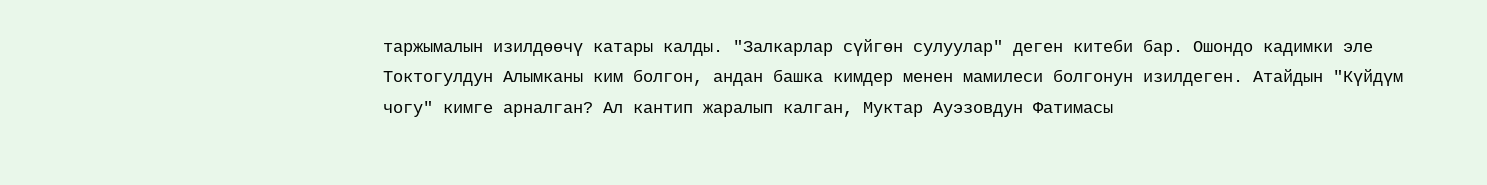таржымалын изилдөөчү катары калды. "Залкарлар сүйгөн сулуулар" деген китеби бар. Ошондо кадимки эле Токтогулдун Алымканы ким болгон, андан башка кимдер менен мамилеси болгонун изилдеген. Атайдын "Күйдүм чогу" кимге арналган? Ал кантип жаралып калган, Муктар Ауэзовдун Фатимасы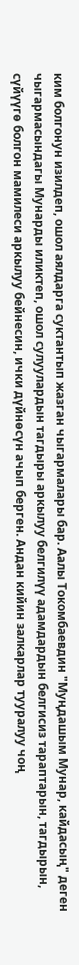ким болгонун изилдеп, ошол аялдарга суктантып жазган чыгармалары бар. Аалы Токомбаевдин "Муңдашым Мунар, кайдасың" деген чыгармасындагы Мунарды иликтеп, ошол сулуулардын тагдыры аркылуу белгилүү адамдардын белгисиз тараптарын, тагдырын, сүйүүгө болгон мамилеси аркылуу бейнесин, ички дүйнөсүн ачып берген. Андан кийин залкарлар тууралуу чоң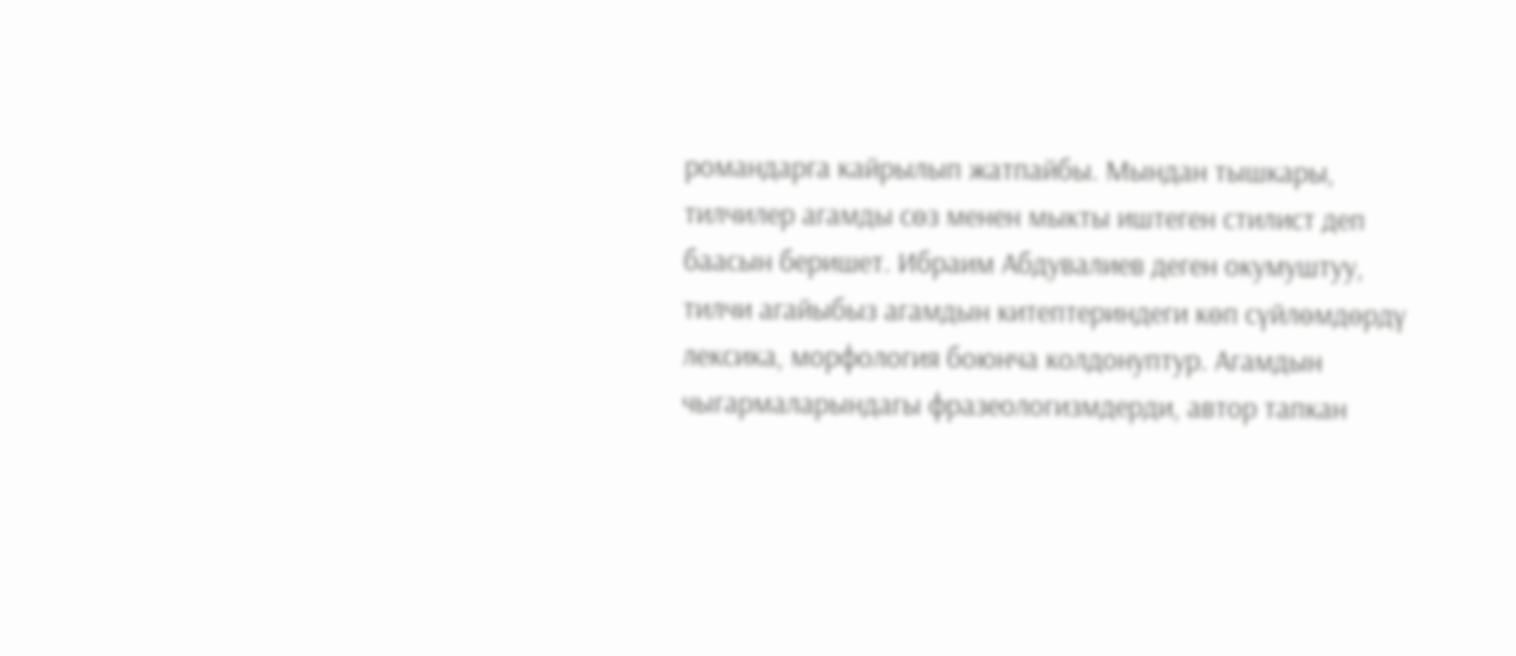романдарга кайрылып жатпайбы. Мындан тышкары, тилчилер агамды сөз менен мыкты иштеген стилист деп баасын беришет. Ибраим Абдувалиев деген окумуштуу, тилчи агайыбыз агамдын китептериндеги көп сүйлөмдөрдү лексика, морфология боюнча колдонуптур. Агамдын чыгармаларындагы фразеологизмдерди, автор тапкан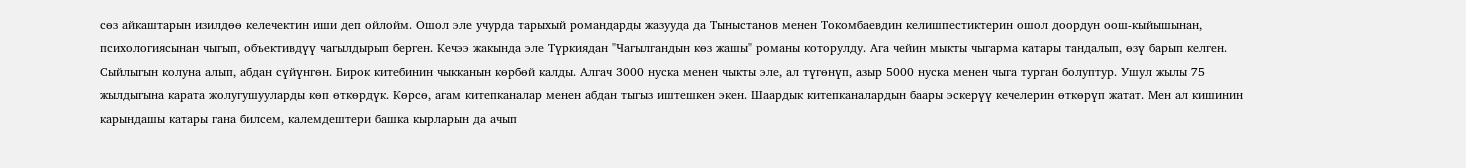сөз айкаштарын изилдөө келечектин иши деп ойлойм. Ошол эле учурда тарыхый романдарды жазууда да Тыныстанов менен Токомбаевдин келишпестиктерин ошол доордун оош-кыйышынан, психологиясынан чыгып, объективдүү чагылдырып берген. Кечээ жакында эле Түркиядан "Чагылгандын көз жашы" романы которулду. Ага чейин мыкты чыгарма катары тандалып, өзү барып келген. Сыйлыгын колуна алып, абдан сүйүнгөн. Бирок китебинин чыкканын көрбөй калды. Алгач 3000 нуска менен чыкты эле, ал түгөнүп, азыр 5000 нуска менен чыга турган болуптур. Ушул жылы 75 жылдыгына карата жолугушууларды көп өткөрдүк. Көрсө, агам китепканалар менен абдан тыгыз иштешкен экен. Шаардык китепканалардын баары эскерүү кечелерин өткөрүп жатат. Мен ал кишинин карындашы катары гана билсем, калемдештери башка кырларын да ачып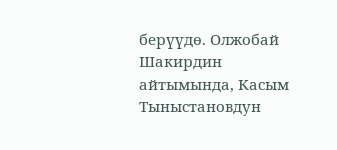берүүдө. Олжобай Шакирдин айтымында, Касым Тыныстановдун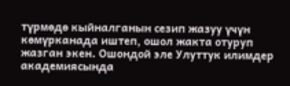түрмөдө кыйналганын сезип жазуу үчүн көмүрканада иштеп, ошол жакта отуруп жазган экен. Ошондой эле Улуттук илимдер академиясында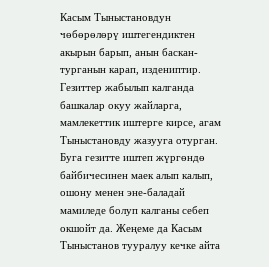Касым Тыныстановдун чөбөрөлөрү иштегендиктен акырын барып, анын баскан-турганын карап, издениптир. Гезиттер жабылып калганда башкалар окуу жайларга, мамлекеттик иштерге кирсе, агам Тыныстановду жазууга отурган. Буга гезитте иштеп жүргөндө байбичесинен маек алып калып, ошону менен эне-баладай мамиледе болуп калганы себеп окшойт да. Жеңеме да Касым Тыныстанов тууралуу кечке айта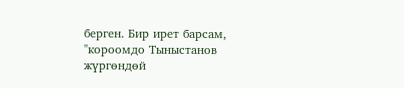берген. Бир ирет барсам, "короомдо Тыныстанов жүргөндөй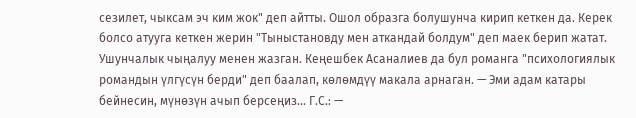сезилет, чыксам эч ким жок" деп айтты. Ошол образга болушунча кирип кеткен да. Керек болсо атууга кеткен жерин "Тыныстановду мен аткандай болдум" деп маек берип жатат. Ушунчалык чыңалуу менен жазган. Кеңешбек Асаналиев да бул романга "психологиялык романдын үлгүсүн берди" деп баалап, көлөмдүү макала арнаган. — Эми адам катары бейнесин, мүнөзүн ачып берсеңиз... Г.С.: —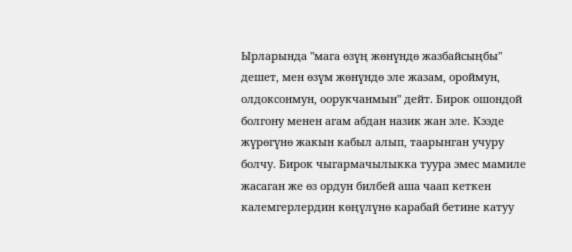Ырларында "мага өзүң жөнүндө жазбайсыңбы" дешет, мен өзүм жөнүндө эле жазам, ороймун, олдоксонмун, оорукчанмын" дейт. Бирок ошондой болгону менен агам абдан назик жан эле. Кээде жүрөгүнө жакын кабыл алып, таарынган учуру болчу. Бирок чыгармачылыкка туура эмес мамиле жасаган же өз ордун билбей аша чаап кеткен калемгерлердин көңүлүнө карабай бетине катуу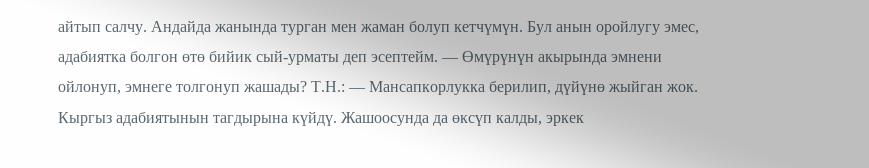айтып салчу. Андайда жанында турган мен жаман болуп кетчүмүн. Бул анын оройлугу эмес, адабиятка болгон өтө бийик сый-урматы деп эсептейм. — Өмүрүнүн акырында эмнени ойлонуп, эмнеге толгонуп жашады? Т.Н.: — Мансапкорлукка берилип, дүйүнө жыйган жок. Кыргыз адабиятынын тагдырына күйдү. Жашоосунда да өксүп калды, эркек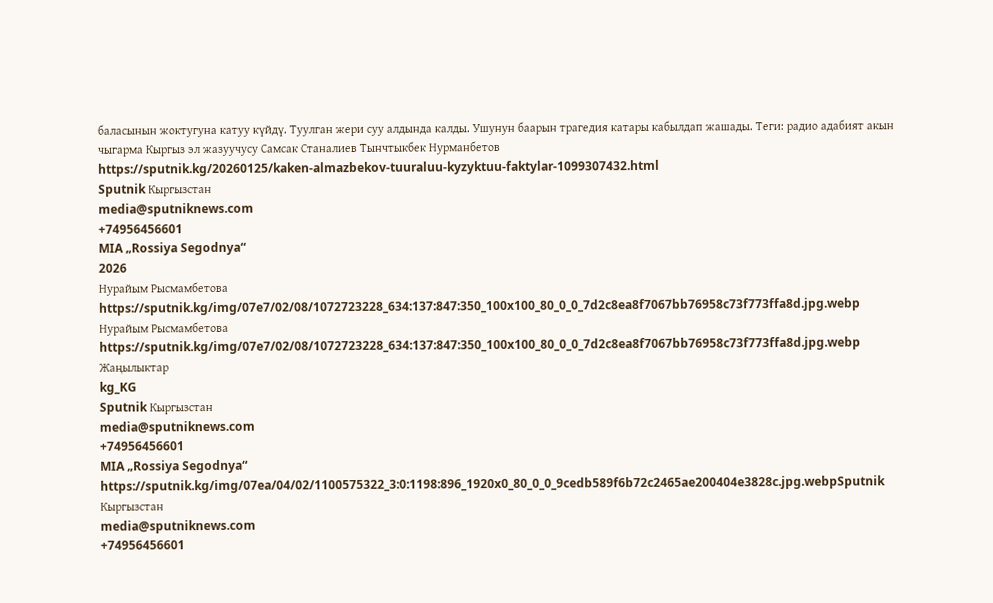баласынын жоктугуна катуу күйдү. Туулган жери суу алдында калды. Ушунун баарын трагедия катары кабылдап жашады. Теги: радио адабият акын чыгарма Кыргыз эл жазуучусу Самсак Станалиев Тынчтыкбек Нурманбетов
https://sputnik.kg/20260125/kaken-almazbekov-tuuraluu-kyzyktuu-faktylar-1099307432.html
Sputnik Кыргызстан
media@sputniknews.com
+74956456601
MIA „Rossiya Segodnya“
2026
Нурайым Рысмамбетова
https://sputnik.kg/img/07e7/02/08/1072723228_634:137:847:350_100x100_80_0_0_7d2c8ea8f7067bb76958c73f773ffa8d.jpg.webp
Нурайым Рысмамбетова
https://sputnik.kg/img/07e7/02/08/1072723228_634:137:847:350_100x100_80_0_0_7d2c8ea8f7067bb76958c73f773ffa8d.jpg.webp
Жаңылыктар
kg_KG
Sputnik Кыргызстан
media@sputniknews.com
+74956456601
MIA „Rossiya Segodnya“
https://sputnik.kg/img/07ea/04/02/1100575322_3:0:1198:896_1920x0_80_0_0_9cedb589f6b72c2465ae200404e3828c.jpg.webpSputnik Кыргызстан
media@sputniknews.com
+74956456601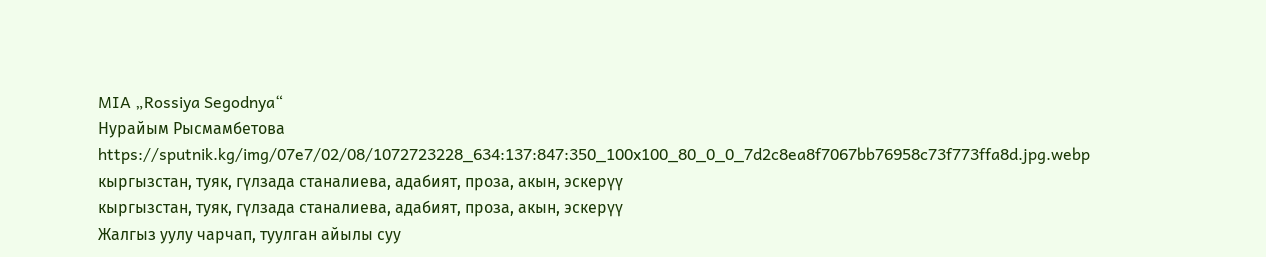MIA „Rossiya Segodnya“
Нурайым Рысмамбетова
https://sputnik.kg/img/07e7/02/08/1072723228_634:137:847:350_100x100_80_0_0_7d2c8ea8f7067bb76958c73f773ffa8d.jpg.webp
кыргызстан, туяк, гүлзада станалиева, адабият, проза, акын, эскерүү
кыргызстан, туяк, гүлзада станалиева, адабият, проза, акын, эскерүү
Жалгыз уулу чарчап, туулган айылы суу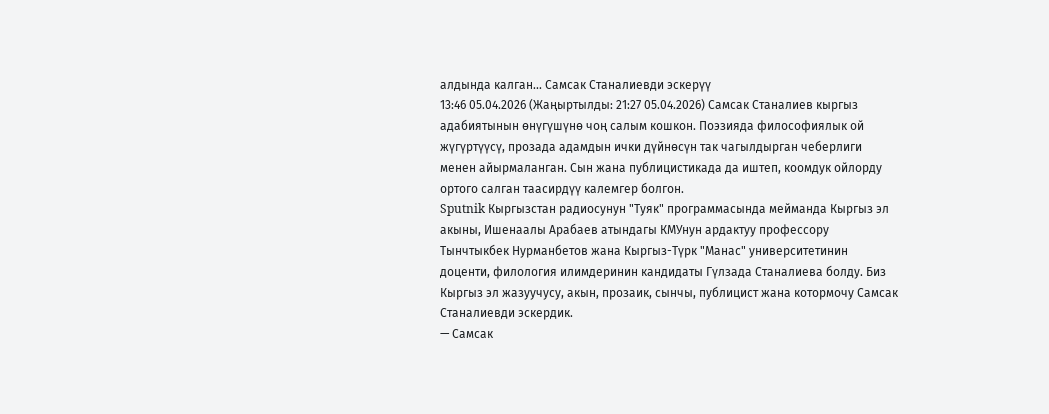алдында калган... Самсак Станалиевди эскерүү
13:46 05.04.2026 (Жаңыртылды: 21:27 05.04.2026) Самсак Станалиев кыргыз адабиятынын өнүгүшүнө чоң салым кошкон. Поэзияда философиялык ой жүгүртүүсү, прозада адамдын ички дүйнөсүн так чагылдырган чеберлиги менен айырмаланган. Сын жана публицистикада да иштеп, коомдук ойлорду ортого салган таасирдүү калемгер болгон.
Sputnik Кыргызстан радиосунун "Туяк" программасында мейманда Кыргыз эл акыны, Ишенаалы Арабаев атындагы КМУнун ардактуу профессору Тынчтыкбек Нурманбетов жана Кыргыз-Түрк "Манас" университетинин доценти, филология илимдеринин кандидаты Гүлзада Станалиева болду. Биз Кыргыз эл жазуучусу, акын, прозаик, сынчы, публицист жана котормочу Самсак Станалиевди эскердик.
— Самсак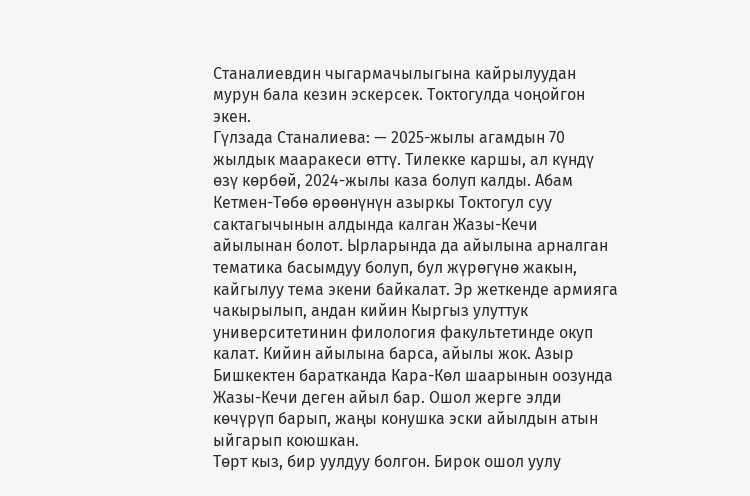Станалиевдин чыгармачылыгына кайрылуудан мурун бала кезин эскерсек. Токтогулда чоңойгон экен.
Гүлзада Станалиева: — 2025-жылы агамдын 70 жылдык мааракеси өттү. Тилекке каршы, ал күндү өзү көрбөй, 2024-жылы каза болуп калды. Абам Кетмен-Төбө өрөөнүнүн азыркы Токтогул суу сактагычынын алдында калган Жазы-Кечи айылынан болот. Ырларында да айылына арналган тематика басымдуу болуп, бул жүрөгүнө жакын, кайгылуу тема экени байкалат. Эр жеткенде армияга чакырылып, андан кийин Кыргыз улуттук университетинин филология факультетинде окуп калат. Кийин айылына барса, айылы жок. Азыр Бишкектен баратканда Кара-Көл шаарынын оозунда Жазы-Кечи деген айыл бар. Ошол жерге элди көчүрүп барып, жаңы конушка эски айылдын атын ыйгарып коюшкан.
Төрт кыз, бир уулдуу болгон. Бирок ошол уулу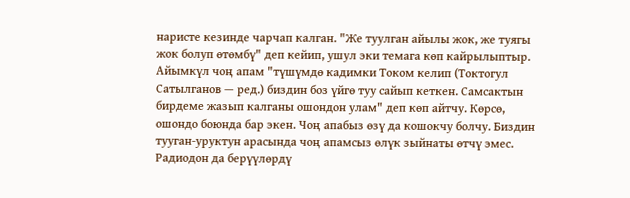наристе кезинде чарчап калган. "Же туулган айылы жок, же туягы жок болуп өтөмбү" деп кейип, ушул эки темага көп кайрылыптыр. Айымкүл чоң апам "түшүмдө кадимки Током келип (Токтогул Сатылганов — ред.) биздин боз үйгө туу сайып кеткен. Самсактын бирдеме жазып калганы ошондон улам" деп көп айтчу. Көрсө, ошондо боюнда бар экен. Чоң апабыз өзү да кошокчу болчу. Биздин тууган-уруктун арасында чоң апамсыз өлүк зыйнаты өтчү эмес. Радиодон да берүүлөрдү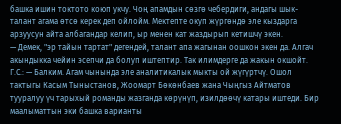башка ишин токтото коюп укчу. Чоң апамдын сөзгө чебердиги, андагы шык-талант агама өтсө керек деп ойлойм. Мектепте окуп жүргөндө эле кыздарга арзуусун айта албагандар келип, ыр менен кат жаздырып кетишчү экен.
— Демек, "эр тайын тартат" дегендей, талант апа жагынан оошкон экен да. Алгач акындыкка чейин эсепчи да болуп иштептир. Так илимдерге да жакын окшойт.
Г.С.: — Балким. Агам чынында эле аналитикалык мыкты ой жүгүртчү. Ошол тактыгы Касым Тыныстанов, Жоомарт Бөкөнбаев жана Чыңгыз Айтматов тууралуу үч тарыхый романды жазганда көрүнүп, изилдөөчү катары иштеди. Бир маалыматтын эки башка варианты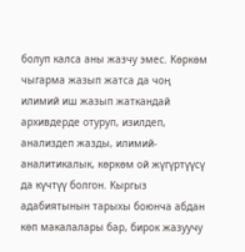болуп калса аны жазчу эмес. Көркөм чыгарма жазып жатса да чоң илимий иш жазып жаткандай архивдерде отуруп, изилдеп, анализдеп жазды, илимий-аналитикалык, көркөм ой жүгүртүүсү да күчтүү болгон. Кыргыз адабиятынын тарыхы боюнча абдан көп макалалары бар, бирок жазуучу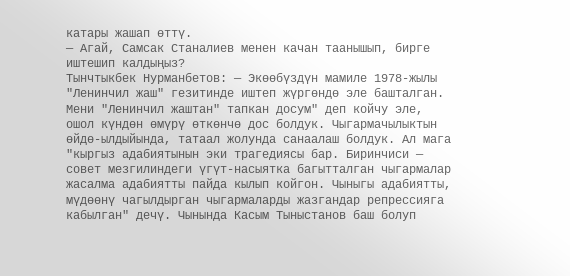катары жашап өттү.
— Агай, Самсак Станалиев менен качан таанышып, бирге иштешип калдыңыз?
Тынчтыкбек Нурманбетов: — Экөөбүздүн мамиле 1978-жылы "Ленинчил жаш" гезитинде иштеп жүргөндө эле башталган. Мени "Ленинчил жаштан" тапкан досум" деп койчу эле, ошол күндөн өмүрү өткөнчө дос болдук. Чыгармачылыктын өйдө-ылдыйында, татаал жолунда санаалаш болдук. Ал мага "кыргыз адабиятынын эки трагедиясы бар. Биринчиси — совет мезгилиндеги үгүт-насыятка багытталган чыгармалар жасалма адабиятты пайда кылып койгон. Чыныгы адабиятты, мүдөөнү чагылдырган чыгармаларды жазгандар репрессияга кабылган" дечү. Чынында Касым Тыныстанов баш болуп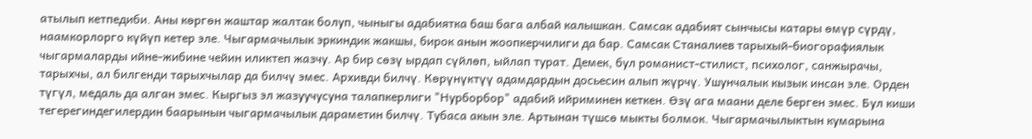атылып кетпедиби. Аны көргөн жаштар жалтак болуп, чыныгы адабиятка баш бага албай калышкан. Самсак адабият сынчысы катары өмүр сүрдү, наамкорлорго күйүп кетер эле. Чыгармачылык эркиндик жакшы, бирок анын жоопкерчилиги да бар. Самсак Станалиев тарыхый-биогорафиялык чыгармаларды ийне-жибине чейин иликтеп жазчу. Ар бир сөзү ырдап сүйлөп, ыйлап турат. Демек, бул романист-стилист, психолог, санжырачы, тарыхчы, ал билгенди тарыхчылар да билчү эмес. Архивди билчү. Көрүнүктүү адамдардын досьесин алып жүрчү. Ушунчалык кызык инсан эле. Орден түгүл, медаль да алган эмес. Кыргыз эл жазуучусуна талапкерлиги "Нурборбор" адабий ийриминен кеткен. Өзү ага маани деле берген эмес. Бул киши тегерегиндегилердин баарынын чыгармачылык дараметин билчү. Тубаса акын эле. Артынан түшсө мыкты болмок. Чыгармачылыктын кумарына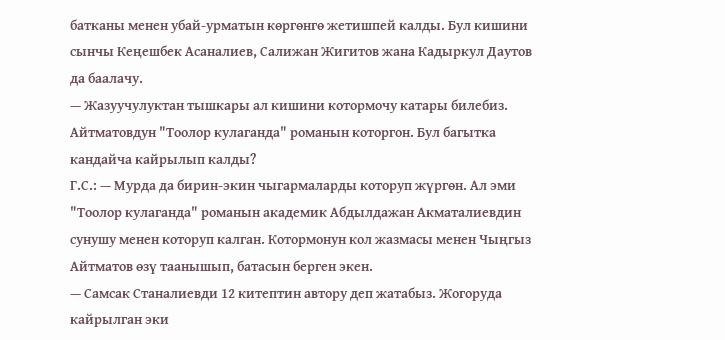батканы менен убай-урматын көргөнгө жетишпей калды. Бул кишини сынчы Кеңешбек Асаналиев, Салижан Жигитов жана Кадыркул Даутов да баалачу.
— Жазуучулуктан тышкары ал кишини котормочу катары билебиз. Айтматовдун "Тоолор кулаганда" романын которгон. Бул багытка кандайча кайрылып калды?
Г.С.: — Мурда да бирин-экин чыгармаларды которуп жүргөн. Ал эми "Тоолор кулаганда" романын академик Абдылдажан Акматалиевдин сунушу менен которуп калган. Котормонун кол жазмасы менен Чыңгыз Айтматов өзү таанышып, батасын берген экен.
— Самсак Станалиевди 12 китептин автору деп жатабыз. Жогоруда кайрылган эки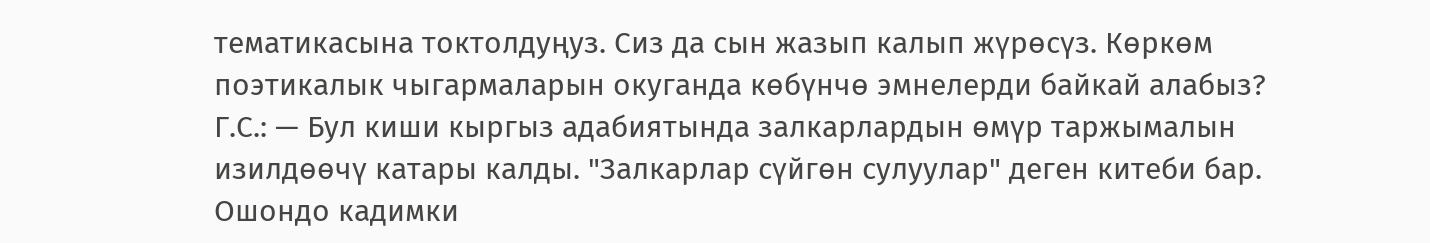тематикасына токтолдуңуз. Сиз да сын жазып калып жүрөсүз. Көркөм поэтикалык чыгармаларын окуганда көбүнчө эмнелерди байкай алабыз?
Г.С.: — Бул киши кыргыз адабиятында залкарлардын өмүр таржымалын изилдөөчү катары калды. "Залкарлар сүйгөн сулуулар" деген китеби бар. Ошондо кадимки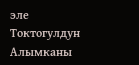эле Токтогулдун Алымканы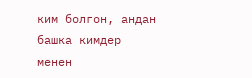ким болгон, андан башка кимдер менен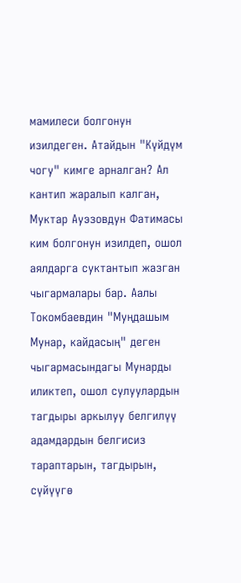мамилеси болгонун изилдеген. Атайдын "Күйдүм чогу" кимге арналган? Ал кантип жаралып калган, Муктар Ауэзовдун Фатимасы ким болгонун изилдеп, ошол аялдарга суктантып жазган чыгармалары бар. Аалы Токомбаевдин "Муңдашым Мунар, кайдасың" деген чыгармасындагы Мунарды иликтеп, ошол сулуулардын тагдыры аркылуу белгилүү адамдардын белгисиз тараптарын, тагдырын, сүйүүгө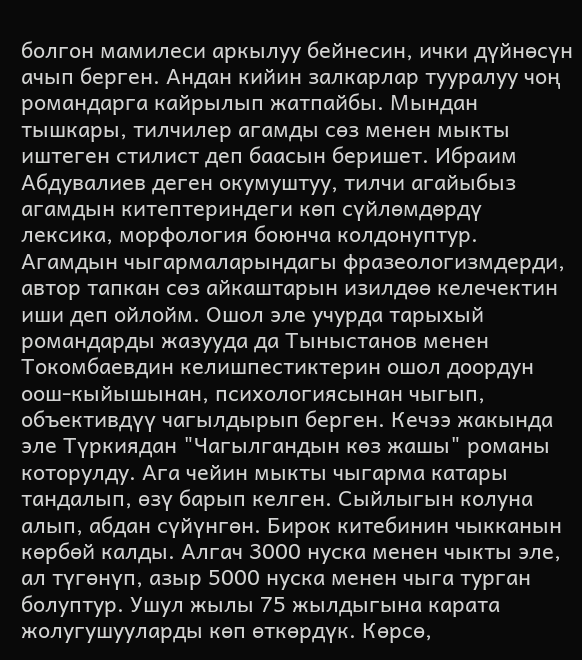болгон мамилеси аркылуу бейнесин, ички дүйнөсүн ачып берген. Андан кийин залкарлар тууралуу чоң романдарга кайрылып жатпайбы. Мындан тышкары, тилчилер агамды сөз менен мыкты иштеген стилист деп баасын беришет. Ибраим Абдувалиев деген окумуштуу, тилчи агайыбыз агамдын китептериндеги көп сүйлөмдөрдү лексика, морфология боюнча колдонуптур. Агамдын чыгармаларындагы фразеологизмдерди, автор тапкан сөз айкаштарын изилдөө келечектин иши деп ойлойм. Ошол эле учурда тарыхый романдарды жазууда да Тыныстанов менен Токомбаевдин келишпестиктерин ошол доордун оош-кыйышынан, психологиясынан чыгып, объективдүү чагылдырып берген. Кечээ жакында эле Түркиядан "Чагылгандын көз жашы" романы которулду. Ага чейин мыкты чыгарма катары тандалып, өзү барып келген. Сыйлыгын колуна алып, абдан сүйүнгөн. Бирок китебинин чыкканын көрбөй калды. Алгач 3000 нуска менен чыкты эле, ал түгөнүп, азыр 5000 нуска менен чыга турган болуптур. Ушул жылы 75 жылдыгына карата жолугушууларды көп өткөрдүк. Көрсө,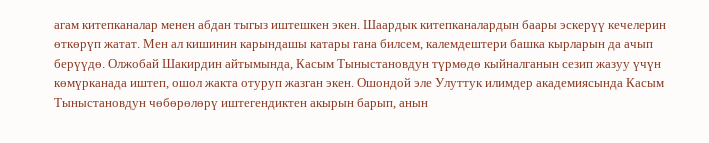агам китепканалар менен абдан тыгыз иштешкен экен. Шаардык китепканалардын баары эскерүү кечелерин өткөрүп жатат. Мен ал кишинин карындашы катары гана билсем, калемдештери башка кырларын да ачып берүүдө. Олжобай Шакирдин айтымында, Касым Тыныстановдун түрмөдө кыйналганын сезип жазуу үчүн көмүрканада иштеп, ошол жакта отуруп жазган экен. Ошондой эле Улуттук илимдер академиясында Касым Тыныстановдун чөбөрөлөрү иштегендиктен акырын барып, анын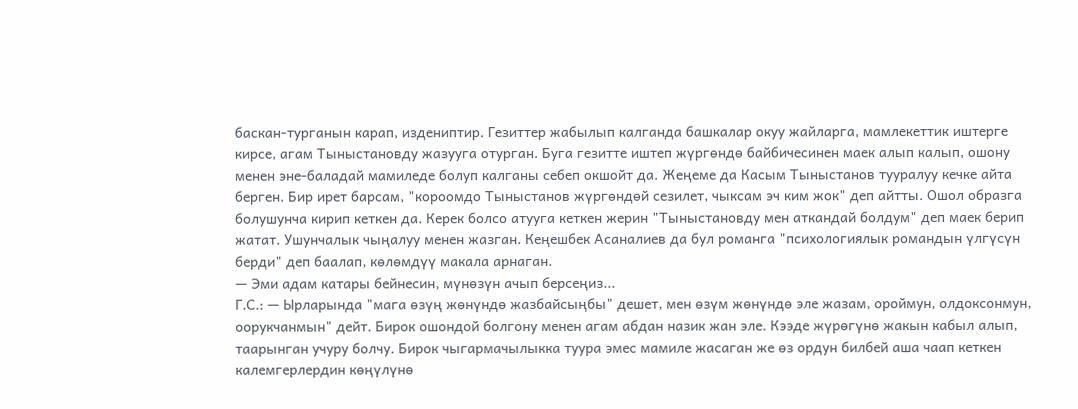баскан-турганын карап, издениптир. Гезиттер жабылып калганда башкалар окуу жайларга, мамлекеттик иштерге кирсе, агам Тыныстановду жазууга отурган. Буга гезитте иштеп жүргөндө байбичесинен маек алып калып, ошону менен эне-баладай мамиледе болуп калганы себеп окшойт да. Жеңеме да Касым Тыныстанов тууралуу кечке айта берген. Бир ирет барсам, "короомдо Тыныстанов жүргөндөй сезилет, чыксам эч ким жок" деп айтты. Ошол образга болушунча кирип кеткен да. Керек болсо атууга кеткен жерин "Тыныстановду мен аткандай болдум" деп маек берип жатат. Ушунчалык чыңалуу менен жазган. Кеңешбек Асаналиев да бул романга "психологиялык романдын үлгүсүн берди" деп баалап, көлөмдүү макала арнаган.
— Эми адам катары бейнесин, мүнөзүн ачып берсеңиз...
Г.С.: — Ырларында "мага өзүң жөнүндө жазбайсыңбы" дешет, мен өзүм жөнүндө эле жазам, ороймун, олдоксонмун, оорукчанмын" дейт. Бирок ошондой болгону менен агам абдан назик жан эле. Кээде жүрөгүнө жакын кабыл алып, таарынган учуру болчу. Бирок чыгармачылыкка туура эмес мамиле жасаган же өз ордун билбей аша чаап кеткен калемгерлердин көңүлүнө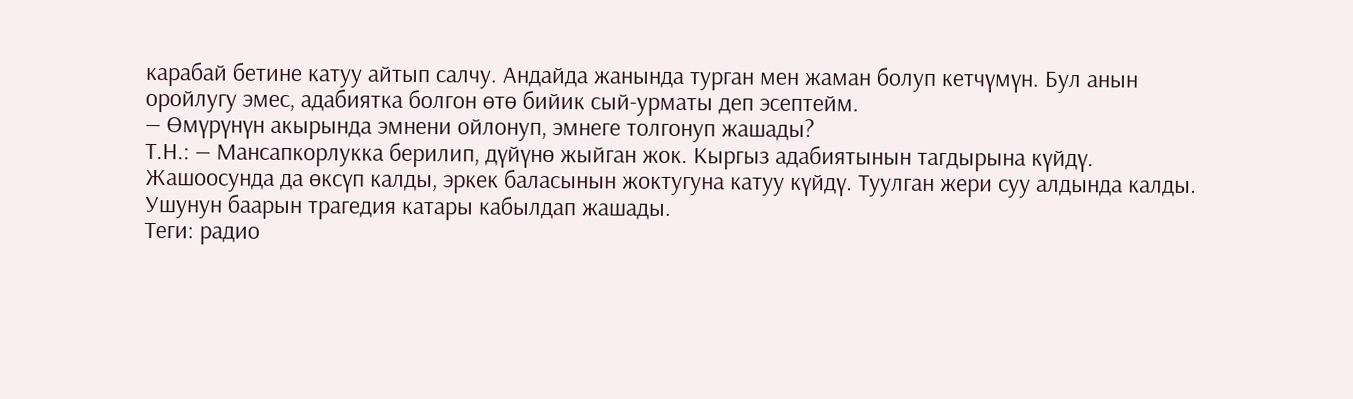карабай бетине катуу айтып салчу. Андайда жанында турган мен жаман болуп кетчүмүн. Бул анын оройлугу эмес, адабиятка болгон өтө бийик сый-урматы деп эсептейм.
— Өмүрүнүн акырында эмнени ойлонуп, эмнеге толгонуп жашады?
Т.Н.: — Мансапкорлукка берилип, дүйүнө жыйган жок. Кыргыз адабиятынын тагдырына күйдү. Жашоосунда да өксүп калды, эркек баласынын жоктугуна катуу күйдү. Туулган жери суу алдында калды. Ушунун баарын трагедия катары кабылдап жашады.
Теги: радио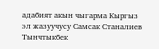адабият акын чыгарма Кыргыз эл жазуучусу Самсак Станалиев Тынчтыкбек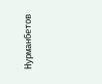Нурманбетов